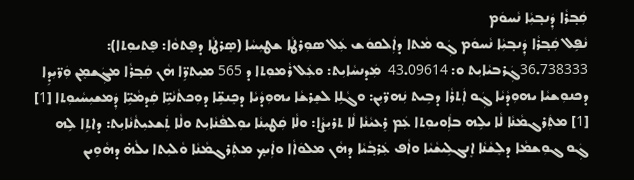ܩܲܒ݂ܪܵܐ ܕܲܢܒ݂ܝܼܵܐ ܢܵܚܘܿܡ
ܢܵܦܹܠ ܩܲܒ݂ܪܵܐ ܕܲܢܒ݂ܝܼܵܐ ܢܵܚܘܿܡ ܓܲܘ ܡܵܬܐ ܕܐܲܠܩܘܿܫ ܥܲܠ ܣܘܼܪܛܵܐ ܫܛܝܼܚܵܐ (ܣܸܪܛܵܐ ܕܦܸܬܘܵܐ: ܦܸܬܝܘܼܬܐ): 36.738333ܓܲܪܒܝܵܐܝܼܬ ܘ: 43.09614  ܡܲܕܢܚܵܐܝܼܬ: ܘܥܲܠ ܪܵܡܘܼܬܐ ܕ 565 ܡܝܼܬܪܹ̈ܐ ܗܵܢ ܩܲܒ݂ܪܵܐ ܡܓܲܫܡܸܢ ܘܲܪ̈ܝܼܕܹܐ ܕܟܢܘܼܫܝܵܐ ܝܗܘܼܕܵܝܵܐ ܓܲܘ ܐܲܬܪܵܐ ܕܒܹܝܬ ܢܲܗܪ̈ܝܼܢ: ܘܓܵܠܹܐ ܠܫܸܪܫܵܐ ܝܗܘܼܕܵܝܵܐ ܕܟܸܢܫܹ̈ܐ ܕܘܼܟܬܵܢܵܝܹ̈ܐ ܩܲܕܡܵܝܹ̈ܐ ܕܲܡܫܝܼܚܵܝܘܼܬܐ [1]
[1] ܡܬܲܪܓܡܵܢܵܐ ܠܵܐ ܝܠܹܗ ܒܐܲܘܝܘܼܬܐ ܥܲܡ ܪܸܥܝܵܢܵܐ ܠܵܐ ܬܪܝܼܨܵܐ: ܘܠܵܐ ܩܲܛܝܼܢܵܐ ܝܘܼܠܦܵܢܵܐܝܼܬ ܘܠܵܐ ܬܲܫܥܝܼܬܵܢܵܐܝܼܬ: ܕܐܬܹܐ ܠܹܗ ܓܲܘ ܓܘܼܫܡܵܐ ܕܠܸܫܵܢܵܐ ܐܸܢܓܠܹܝܫܵܝܵܐ ܘܐܵܦ ܥܲܪܒ݂ܵܝܵܐ ܕܗܵܢ ܡܠܘܿܐܵܐ ܘܐܲܝܟ݂ ܡܬܲܪܓܡܵܢܵܐ ܘܵܠܝܼܬܐ ܝܠܵܗ̇ ܕܗܵܘܹܝܢ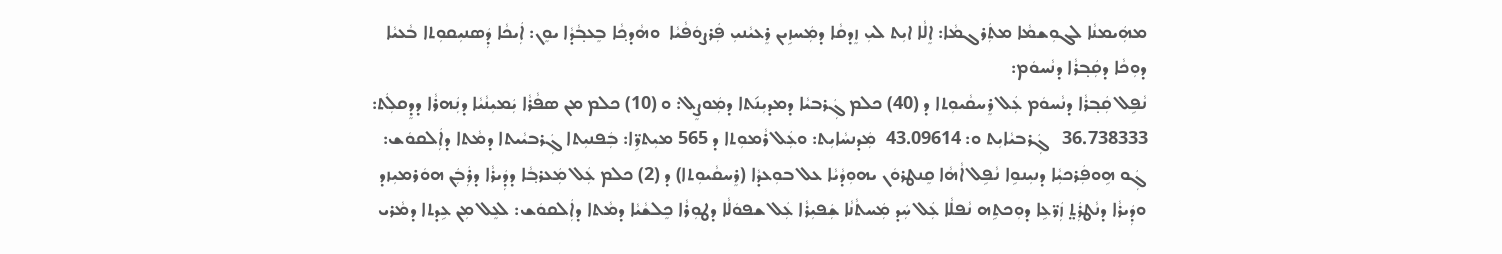ܡܗܲܝܡܢܵܐ ܠܓܘܼܫܡܵܐ ܡܬܲܪܓܡܵܐ: ܐܸܠܵܐ ܐܝܼܬ ܠܝܼ ܙܸܕܩܵܐ ܕܡܲܚܙܹܝܢ ܪܸܥܝܵܢܝܼ ܦܲܪܨܘܿܦܵܝܵܐ  ܘܗܵܕܟ݂ܵܐ ܒܸܥܒ݂ܵܕܵܐ ܝܘܸܢ: ܐܲܝܟܵܐ ܕܲܣܢܝܼܩܘܼܬܐ ܒܵܥܝܵܐ
ܕܘܼܟܵܐ ܕܩܲܒ݂ܪܵܐ ܕܢܵܚܘܿܡ:
ܢܵܦܹܠ ܩܲܒ݂ܪܵܐ ܕܢܵܚܘܿܡ ܥܲܠ ܪܸܚܩܵܝܘܼܬܐ ܕ (40) ܟܠܡ ܓܲܪܒܝܵܐ ܕܡܕܝܼܢ݇ܬܐ ܕܡܲܘܨܸܠ: ܘ (10) ܟܠܡ ܡܢ ܣܦܵܪܵܐ ܝܲܡܝܼܢܵܝܵܐ ܕܢܲܗܪܵܐ ܕܕܸܩܠܲܬ: 36.738333   ܓܲܪܒܝܵܐܝܼܬ ܘ: 43.09614  ܡܲܕܢܚܵܐܝܼܬ: ܘܥܲܠ ܪܵܡܘܼܬܐ ܕ 565 ܡܝܼܬܪܹ̈ܐ: ܒܲܦܢܝܼܬܐ ܓܲܪܒܝܵܝܬܐ ܕܡܵܬܐ ܕܐܲܠܩܘܿܫ: ܓܲܘ ܗܹܘܦܲܪܟܝܼܵܐ ܕܢܝܼܢܘܹܐ ܢܵܦܹܠ ܐܵܗܵܐ ܩܸܢܛܪܘܿܢ ܝܗܘܼܕܵܝܵܐ ܥܠ ܒܘܼܥܕܵܐ (ܪܸܚܩܵܝܘܼܬܐ) ܕ (2) ܟܠܡ ܥܲܠ ܡܲܥܪܒ݂ܵܐ ܕܕܲܝܪܵܐ ܕܪܲܒܲܢ ܗܘܿܪܡܝܼܙܕ ܘܕܲܝܪܵܐ ܕܢܵܛܪܲܬ̤ ܙܲܪ̈ܥܹܐ ܕܘܼܟܬܹܗ ܢܵܦܠܵܐ ܥܲܠ ܚܲܕ ܡܲܚܬܵܢܵܐ ܫܲܦܝܼܪܵܐ ܥܲܠ ܫܦܘܿܠܵܐ ܕܛܘܼܪܵܐ ܟܸܠܫܵܝܵܐ ܕܡܵܬܐ ܕܐܲܠܩܘܿܫ: ܠܥܸܠ ܡܼܢ ܥܹܕܬܐ ܕܡܵܪܝ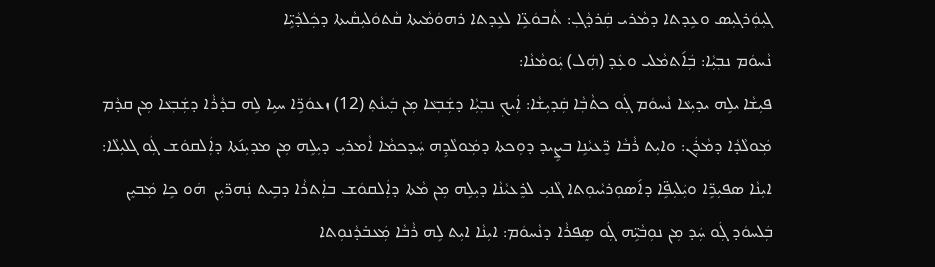ܓܝܼܘܲܪܓܝܼܣ ܘܥܹܕܬܐ ܕܡܵܪܝ ܩܲܪܕܵܓ݂: ܬܵܒܘܿܥܹ̈ܐ ܠܥܹܕܬܐ ܪܗܘܿܡܵܝܬܐ ܩܵܬܘܿܠܝܼܩܵܝܬܐ ܕܟܲܠܕܵܝܹ̈ܐ
ܢܵܚܘܿܡ ܢܒ݂ܝܼܵܐ: ܒܲܐ݇ܬܡܵܠܝ ܘܥܲܕ (ܗܲܠ) ܝܲܘܡܵܢܵܐ:
ܦܝܼܫܵܐ ܝܠܹܗ ܝܕܝܼܥܵܐ ܢܵܚܘܿܡ ܓܲܘ ܟܬܵܒ݂ܵܐ ܩܲܕܝܼܫܵܐ: ܐܲܝܟ݂ ܢܒ݂ܝܼܵܐ ܕܫܲܒ݂ܥܵܐ ܡܼܢ ܒܲܝܢܵܬ݂ (12) ܙܥܘܿܪܹ̈ܐ ܚܝܹܐ ܠܹܗ ܒܕܵܪܵܐ ܕܫܲܒ݂ܥܵܐ ܡܼܢ ܩܕܵܡ ܡܲܘܠܵܕܵܐ ܕܡܵܪܲܢ: ܘܐܝܼܬ ܪܵܒܵܐ ܪܸ̈ܥܝܵܢܹܐ ܒܨܹܝܕ ܕܘܼܟܬܐ ܕܡܲܘܠܵܕܹܗ ܚܲܕܟܡܵܐ ܐܵܡܪܝܼ ܕܝܼܠܹܗ ܡܼܢ ܡܕܝܼܢ݇ܬܐ ܕܐܲܠܩܘܿܫ ܓܲܘ ܓܠܝܼܠܵܐ: ܐܝܼܢܵܐ ܣܦܝܼܪܹ̈ܐ ܘܝܲܠܝܼܦܹ̈ܐ ܕܐ݇ܣܘܼܪܝܵܝܘܼܬܐ ܓܵܢܝܼ ܠܪܸܥܝܵܢܵܐ ܕܝܼܠܹܗ ܡܼܢ ܡܵܬܐ ܕܐܲܠܩܘܿܫ ܒܐܲܬܪܵܐ ܕܒܹܝܬ ܢܲܗܪ̈ܝܼܢ  ܗܿܘ ܟܹܐ ܡܲܒܝܸܢ ܒܲܠܚܘܿܕ ܓܲܘ ܚܲܕ ܡܼܢ ܢܘܼܒܵܝܹ̈ܗ ܓܲܘ ܣܸܦܪܵܐ ܕܢܵܚܘܿܡ: ܐܝܼܢܵܐ ܐܝܼܬ ܠܹܗ ܪܵܒܵܐ ܡܲܥܒ̇ܕܵܢܘܼܬܐ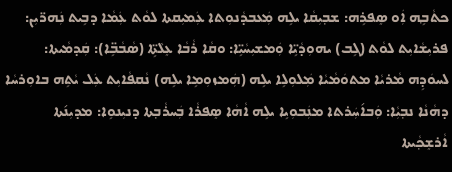ܟܬܵܒ݂ܹܗ ܐܲܘ ܣܸܦܪܹܗ: ܫܒ݂ܝܼܩܵܐ ܝܠܹܗ ܡܲܥܒܕܵܢܘܼܬܐ ܥܲܡܝܼܩܬܐ ܠܘܵܬ ܥܲܡܵܐ ܕܒܹܝܬ ܢܲܗܪ̈ܝܼܢ: ܦܪܝܼܫܵܐܝܼܬ ܠܘܵܬ (ܓܹܒ) ܝܗܘܼܕܵܝܹ̈ܐ ܘܲܡܫܝܼܚܵܝܹ̈ܐ: ܘܩܵܐ ܪܵܒܵܐ ܥܸܠܵܬܹ̈ܐ (ܣܵܒܵܒܹ̈ܐ): ܩܲܕܡܵܝܬܐ: ܠܚܘܿܕܹܗ ܡܵܪܝܵܐ ܡܬܘܿܡܵܝܵܐ ܡܲܠܘܼܠܹܐ ܝܠܹܗ (ܗܲܡܙܘܼܡܹܐ ܝܠܹܗ) ܢܵܩܦܵܐܝܼܬ ܥܲܠ ܝܵܬܹܗ ܒܐܘܼܪܚܵܐ ܕܗܵܢܵܐ ܢܒ݂ܝܼܵܐ: ܘܲܒܐ݇ܚܲܪܬܐ ܡܢܲܒܘܼܝܹܐ ܝܠܹܗ ܐܵܗܵܐ ܣܸܦܪܵܐ ܒܲܚܪܵܒ݂ܬܐ ܕܢܝܼܢܘܹܐ: ܡܕܝܼܢ݇ܬܐ ܐܵܪܫܸܟ݂ܵܝܬܐ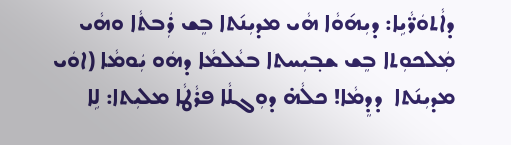ܕܐܵܬܘܿܪ̈ܵܝܹܐ: ܕܝܼܗ݇ܘܵܐ ܗܵܝ ܡܕܝܼܢ݇ܬܐ ܒܸܫ ܪܲܒܬܵܐ ܘܗܵܝ ܡܲܠܟܘܼܬܐ ܒܸܫ ܫܒ݂ܝܼܚܬܐ ܒܥܵܠܡܵܐ ܕܗܿܘ ܝܲܘܡܵܐ (ܐܘܿܝ ܡܕܝܼܢ݇ܬܐ  ܕܕܸܡܵܐ! ܟܠܵܗ̇ ܕܘܼܓܠܵܐ ܦܪܵܛܵܐ ܡܠܝܼܬܐ: ܠܹܐ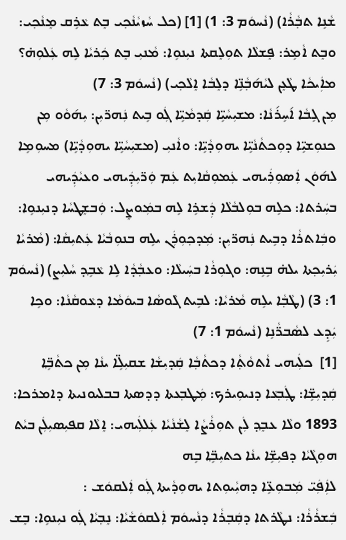ܫܵܢܹܐ ܬܒ݂ܵܪܵܐ) (ܢܵܚܘܿܡ 3: 1) [1] (ܟܠ ܚܵܙܝܵܢܵܟ݂ܝ ܒܸܬ ܥܵܪܹܩ ܡܸܢܵܟ݂ܝ: ܘܒܸܬ ܐܵܡܹܪ: ܦܸܫܠܵܐ ܬܘܼܠܸܩܬܐ ܢܝܼܢܘܹܐ: ܡܵܢܝܼ ܒܸܬ ܟܲܪܝܵܐ ܠܹܗ ܥܲܠܘܼܗ̇؟ ܡܐܲܝܟܵܐ ܛܵܥܸܢ ܠܝܵܗ݇ܒ݂ܵܢܹ̈ܐ ܕܠܸܒܵܐ ܐܸܠܵܟ݂ܝ) (ܢܵܚܘܿܡ 3: 7)
ܡܼܢ ܓܹܒܵܐ ܐ݇ܚܹܪ݇ܢܵܐ: ܡܫܝܼܚܵܝܹ̈ܐ ܩܲܕܡܵܝܹ̈ܐ ܓܲܘ ܒܹܝܬ ܢܲܗܪ̈ܝܼܢ: ܝܼܗ݇ܘܵܘ ܡܼܢ ܟܢܘܼܫܝܹ̈ܐ ܕܘܼܟܬܵܢܵܝܹ̈ܐ ܝܗܘܼܕܵܝܹ̈ܐ: ܘܐܵܢܝܼ (ܡܫܝܼܚܵܝܹ̈ܐ ܝܗܘܼܕܵܝܹ̈ܐ) ܡܚܘܼܡܹܐ ܠܗ݇ܘܿܢ ܐܲܣܘܼܪܲܝܗܝ ܥܲܡܘܼܩܵܐܝܼܬ ܥܲܡ ܘܲܪ̈ܝܼܕܲܝܗܝ ܘܥܝܵܕܲܝܗܝ
ܒܚܲܪܬܐ: ܟܠܹܗ ܒܘܼܠܒܵܠܵܐ ܕܲܫܪܹܐ ܠܹܗ ܒܡܲܘܨܸܠ: ܘܲܒܫܸܛܚܵܐ ܕܢܝܼܢܘܹܐ: ܘܒܲܐܬܪܵܐ ܕܒܹܝܬ ܢܲܗܪ̈ܝܼܢ: ܡܲܕܟ݂ܘܼܪܲܢ ܝܠܹܗ ܒܢܘܼܒܵܝܵܐ ܥܲܬܝܼܩܵܐ: (ܡܵܪܝܵܐ ܝܲܪܝܼܟ݂ܬܐ ܝܠܗ̇ ܒܹܢܹܗ: ܘܓܘܼܪܵܐ ܒܚܲܝܠܵܐ: ܘܥܒ݂ܵܕܵܐ ܠܹܐ ܥܵܒ݂ܹܕ ܚܵܠܝܼܨ) (ܢܵܚܘܿܡ 1: 3) (ܛܵܒ݂ܵܐ ܝܠܹܗ ܡܵܪܝܵܐ: ܠܒܹܝܬ ܓܵܘܣܵܐ ܒܝܘܿܡܵܐ ܕܥܵܘܩܵܢܵܐ: ܘܟܹܐ ܝܲܕܹܥ ܠܣܵܒܪ̈ܵܢܹܐ (ܢܵܚܘܿܡ 1: 7)
[1]  ܟܠܲܝܗܝ ܐܵܬܘܵܬ݂ܵܐ ܕܟܬܵܒ݂ܵܐ ܩܲܕܝܼܫܵܐ ܫܩܝܼܠܹ̈ܐ ܝܢܵܐ ܡܼܢ ܟܬܵܒ݂ܹ̈ܐ ܩܲܕܝܼܫܹ̈ܐ: ܛܲܒ݂ܥܵܐ ܕܢܝܘܼܝܪܟ: ܡܲܛܒ݂ܥܬܐ ܕܕܣܬܐ ܒܒܠܝܘܢܝܬܐ ܕܐܡܪܟܐ: 1893 ܘܠܵܐ ܥܒ݂ܸܕ ܠܲܢ ܬܘܼܪܵܨܵܐ ܠܸܫܵܢܵܝܵܐ ܥܲܠܠܲܝܗܝ: ܐܸܠܵܐ ܩܦܝܼܣܝܼܠܲܢ ܒܝܵܬ ܗܘܼܓܵܝܵܐ ܕܦܝܼܫܹ̈ܐ ܝܢܵܐ ܟܬܝܼܒ݂ܹ̈ܐ ܒܹܗ
ܠܐܲܦܲܝ̈ ܡܲܒܘܼܥܹ̈ܐ ܕܗܝܼܵܝܘܼܬܐ ܝܗܘܼܕܵܝܬܐ ܓܲܘ ܐܲܠܩܘܿܫ :
ܒܲܫܪܵܪܵܐ: ܢܛܵܪܬܐ ܕܩܲܒ݂ܪܵܐ ܕܢܵܚܘܿܡ ܐܲܠܩܘܿܫܵܝܵܐ: ܢܸܒ݂ܝܵܐ ܓܲܘ ܢܝܼܢܘܹܐ: ܒܸܫ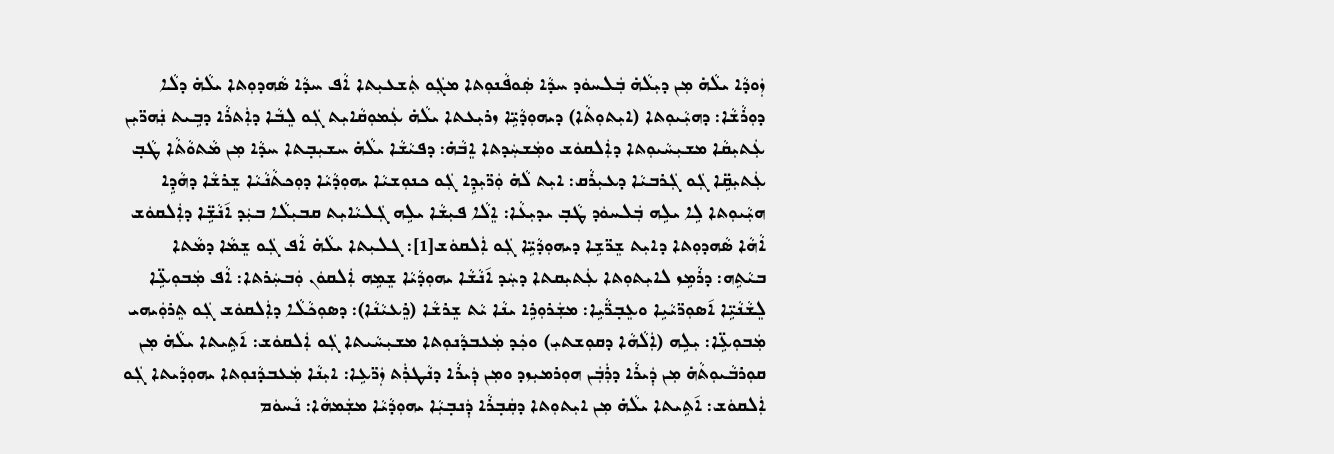ܙܲܘܕܵܐ ܝܠܵܗ̇ ܡܼܢ ܕܝܼܠܵܗ̇ ܒܲܠܚܘܿܕ ܚܕܵܐ ܣܲܘܦܵܢܘܼܬܐ ܡܓܲܘ ܬܲܫܥܝܼܬܐ ܐܵܦ ܚܕܵܐ ܣܵܗܕܘܼܬܐ ܝܠܵܗ̇ ܕܠܵܐ ܕܘܼܪܵܫܵܐ: ܕܗܝܼܵܝܘܼܬܐ (ܐܝܼܬܘܼܬܵܐ) ܕܝܗܘܼܕܵܝܹ̈ܐ ܙܪܝܼܥܬܐ ܝܠܵܗ̇ ܥܲܡܘܼܩܵܐܝܼܬ ܓܲܘ ܠܸܒܵܐ ܕܐܲܬܪܵܐ ܕܒܹܝܬ ܢܲܗܪ̈ܝܼܢ ܥܲܬܝܼܩܵܐ ܡܫܝܼܚܵܝܘܼܬܐ ܕܐܲܠܩܘܿܫ ܘܡܲܫܚܲܕܬܐ ܐܸܒܵܗ̇: ܕܦܝܵܫܵܐ ܝܠܵܗ̇ ܚܫܝܼܒ݂ܬܐ ܚܕܵܐ ܡܼܢ ܡܵܬܘܵܬܵܐ ܛܵܒ݂ ܥܲܬܝܼܩܹ̈ܐ ܓܲܘ ܓܲܪܒܝܵܐ ܕܥܝܼܪܵܩ: ܐܝܼܬ ܠܵܗ̇ ܘܲܪ̈ܝܼܕܹܐ ܓܲܘ ܟܢܘܼܫܝܵܐ ܝܗܘܼܕܵܝܵܐ ܕܘܼܟܬܵܢܵܝܵܐ ܫܸܪܫܵܐ ܕܗܵܕܹܐ ܗܝܼܵܝܘܼܬܐ ܠܹܐ ܝܠܹܗ ܒܲܠܚܘܿܕ ܛܵܒ݂ ܝܕܝܼܥܵܐ: ܐܸܠܵܐ ܦܝܼܫܵܐ ܝܠܹܗ ܓܲܠܝܵܐܝܼܬ ܩܒܝܼܠܵܐ ܒܝܲܕ ܐ݇ܢܵܫܹ̈ܐ ܕܐܲܠܩܘܿܫ
ܐܵܗܵܐ ܣܵܗܕܘܼܬܐ ܕܐܝܼܬ ܫܸܪ̈ܫܹܐ ܕܝܗܘܼܕܵܝܹ̈ܐ ܓܲܘ ܐܲܠܩܘܿܫ[1]: ܓܠܝܼܬܐ ܝܠܵܗ̇ ܐܵܦ ܓܲܘ ܫܸܡܵܐ ܕܡܵܬܐ ܒܝܵܬܹܗ: ܕܪܵܡܹܙ ܠܐܝܼܬܘܼܬܐ ܥܲܬܝܼܩܬܐ ܕܚܲܕ ܐ݇ܢܵܫܵܐ ܝܗܘܼܕܵܝܵܐ ܫܸܡܹܗ ܐܲܠܩܘܿܢ ܘܲܒܚܲܪܬܐ: ܐܵܦ ܡܲܒܘܼܥܹ̈ܐ ܠܸܫܵܢܵܝܹ̈ܐ ܐ݇ܣܘܼܪ̈ܝܵܝܹܐ ܘܥܸܒ݂ܪ̈ܵܝܹܐ: ܡܫܲܪܘܼܪܹܐ ܝܢܵܐ ܝܵܬ ܫܸܪܫܵܐ (ܪܸܥܝܵܢܵܐ): ܕܣܘܼܟܵܠܵܐ ܕܐܲܠܩܘܿܫ ܓܲܘ ܬܸܪܘܲܝܗܝ ܡܲܒܘܼܥܹ̈ܐ: ܝܼܠܹܗ (ܐܲܠܵܗܵܐ ܕܩܘܼܫܬܝܼ) ܘܟܲܕ ܡܲܥܒܕܵܢܘܼܬܐ ܡܫܝܼܚܵܝܬܐ ܓܲܘ ܐܲܠܩܘܿܫ: ܐ݇ܬܹܝܬܐ ܝܠܵܗ̇ ܡܼܢ ܩܘܼܪܒܵܝܘܼܬܵܗ̇ ܡܼܢ ܕܲܝܪܵܐ ܕܪܲܒܲܢ ܗܘܼܪܡܝܼܙܕ ܘܡܼܢ ܕܲܝܪܵܐ ܕܢܵܛܪܲܬ ܙܲܪ̈ܥܹܐ: ܐܝܼܢܵܐ ܡܲܥܒܕܵܢܘܼܬܐ ܝܗܘܼܕܵܝܬܐ ܓܲܘ ܐܲܠܩܘܿܫ: ܐ݇ܬܹܝܬܐ ܝܠܵܗ̇ ܡܼܢ ܐܝܼܬܘܼܬܐ ܕܩܲܒ݂ܪܵܐ ܕܲܢܒ݂ܝܼܵܐ ܝܗܘܼܕܵܝܵܐ ܡܫܲܡܗܵܐ: ܢܵܚܘܿܡ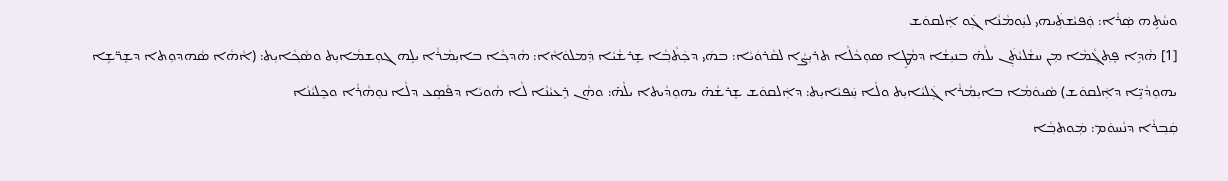ܘܚܵܬܹܗ ܣܲܪܵܐ: ܘܲܦܝܵܫܬܲܝܗܝ ܠܝܲܘܡܵܢܵܐ ܓܲܘ ܐܲܠܩܘܿܫ
[1] ܗܵܕܹܐ ܦܸܬ݂ܓ݂ܵܡܵܐ ܡܼܢ ܚܫܵܠܝܵܬܲܢ ܝܠܵܗ̇ ܒܢܝܼܫܵܐ ܕܡܵܛܹܐ ܣܘܼܟܵܠܵܐ ܬܪܝܼܨܵܐ ܠܩܵܪܘܿܝܵܐ: ܒܗܿܝ ܕܟܲܬܵܒ݂ܵܐ ܫܸܪܫܵܝܵܐ ܕܲܡܠܘܿܐܵܐ: ܗܵܕܟ݂ܵܐ ܒܐܝܼܡܵܪܵܐ ܝܠܹܗ ܓܘܼܫܡܵܐܝܼܬ ܘܣܵܟ݂ܵܐܝܼܬ: (ܐܵܗܵܐ ܣܵܗܕܘܼܬܐ ܕܫܸܪ̈ܫܹܐ ܝܗܘܼܕܵܝܹ̈ܐ ܕܐܲܠܩܘܿܫ) ܣܵܝܘܿܡܵܐ ܒܐܝܼܡܵܪܵܐ ܓܲܠܝܵܐܝܼܬ ܘܠܵܐ ܚܲܦܝܵܐܝܼܬ: ܕܐܲܠܩܘܿܫ ܫܸܪܫܵܗ̇ ܝܗܘܼܕܵܝܬܐ ܝܠܵܗ̇: ܘܗܵܢ ܪܸܥܝܵܢܵܐ ܠܵܐ ܗܵܘܝܵܐ ܕܦܵܣܹܥ ܕܠܵܐ ܢܘܼܗܵܪܵܐ ܘܟܸܠܝܵܢܵܐ
ܩܲܒ݂ܪܵܐ ܕܢܵܚܘܿܡ: ܡܲܘܬܒ݂ܵܐ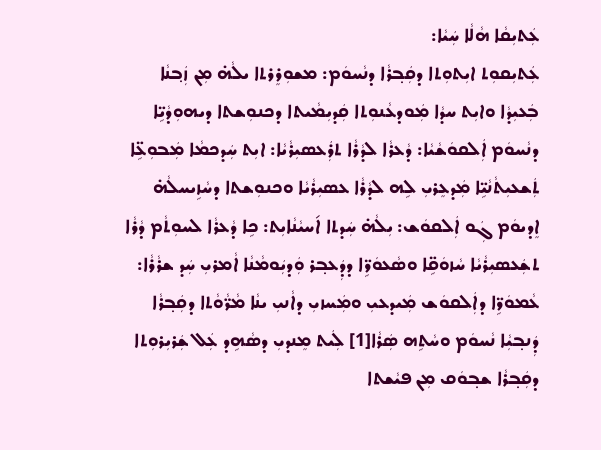ܥܲܬܝܼܩܵܐ ܗܵܠܵܐ ܚܲܝܵܐ:
ܥܲܬܝܼܩܘܼܬ ܐܝܼܬܘܼܬܐ ܕܩܲܒ݂ܪܵܐ ܕܢܵܚܘܿܡ: ܡܫܘܼܪܸܪܬܐ ܝܠܵܗ̇ ܡܼܢ ܙܲܒ݂ܢܵܐ ܒܲܥܝܼܕܵܐ ܘܐܝܼܬ ܚܕܵܐ ܡܲܘܕܥܵܢܘܼܬܐ ܩܲܕܝܼܡܵܝܬܐ ܕܟܢܘܼܫܬܐ ܕܝܗܘܼܕܵܝܹ̈ܐ ܕܢܵܚܘܿܡ ܐܲܠܩܘܿܫܵܝܵܐ: ܕܵܥܪܵܐ ܠܕܵܪܵܐ ܬܪܲܥܣܝܼܪܵܝܵܐ: ܐܝܼܬ ܚܲܕܟܡܵܐ ܡܲܒܘܼܥܹ̈ܐ ܬܲܫܥܝܼܬܵܢܵܝܹ̈ܐ ܡܲܕܥܸܪܝܼ ܠܹܗ ܠܕܵܪܵܐ ܥܣܝܼܪܵܝܵܐ ܘܟܢܘܼܫܬܐ ܕܚܵܙܹܝܚܠܵܗ̇ ܐܸܕܝܘܿܡ ܓܲܘ ܐܲܠܩܘܿܫ: ܝܼܠܵܗ̇ ܚܲܕܬܐ ܐ݇ܚܝܵܢܵܐܝܼܬ: ܟܹܐ ܕܵܥܪܵܐ ܠܚܘܼܬܵܡ ܕܵܪܵܐ ܬܫܲܥܣܝܼܪܵܝܵܐ ܚܵܙܘܿܩܹ̈ܐ ܘܣܵܥܘܿܪܹ̈ܐ ܕܕܲܥܒ݂ܪ ܘܲܕܝܲܘܡܵܢܵܐ ܐܵܡܪܝܼ ܚܲܕ ܫܪܵܪܵܐ: ܥܵܡܘܿܪܹ̈ܐ ܕܐܲܠܩܘܿܫ ܡܲܝܕܥܝܼ ܘܡܲܚܙܝܼ ܕܐܵܢܝܼ ܝܢܵܐ ܡܵܪ̈ܵܘܵܬܐ ܕܩܲܒ݂ܪܵܐ ܕܲܢܒ݂ܝܼܵܐ ܢܵܚܘܿܡ ܘܚܵܬܹܗ ܣܲܪܵܐ[1] ܠܲܝܬ ܡܸܢܕܝܼ ܕܣܵܗܹܕ ܥܲܠ ܫܲܪܝܼܪܘܼܬܐ ܕܩܲܒ݂ܪܵܐ ܫܒ݂ܘܿܩ ܡܼܢ ܦܝܵܫܬܐ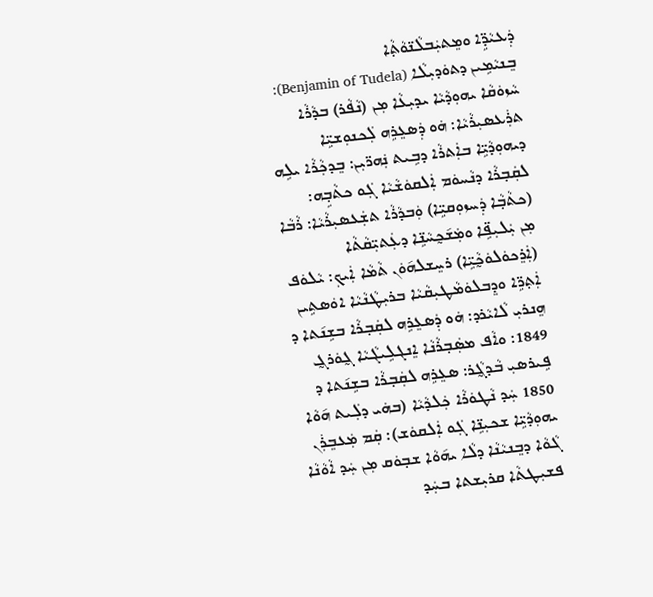ܕܲܥܝܵܕܹ̈ܐ ܘܡܸܬܝܲܒܠܵܢ̈ܘܵܬ݂ܵܐ
ܒܸܢܝܵܡܹܝܢ ܕܬܘܿܕܝܼܠܵܐ (Benjamin of Tudela): ܚܵܙܘܿܩܵܐ ܝܗܘܼܕܵܝܵܐ ܝܕܝܼܥܵܐ ܡܼܢ (ܢܵܦܵܪ) ܒܕܵܪܵܐ ܬܪܲܥܣܝܼܪܵܝܵܐ: ܗܿܘ ܕܲܣܥܸܪܹܗ ܠܲܟܢܘܼܫܝܹ̈ܐ ܕܝܗܘܼܕܵܝܹ̈ܐ ܒܐܲܬܪܵܐ ܕܒܹܝܬ ܢܲܗܪ̈ܝܼܢ: ܒܸܕܟ݂ܵܪܵܐ ܝܠܹܗ ܠܩܲܒ݂ܪܵܐ ܕܢܵܚܘܿܡ ܐܲܠܩܘܿܫܵܝܵܐ ܓܲܘ ܟܬܵܒ݂ܹܗ: (ܟܬܵܒ݂ܵܐ ܕܲܚܙܘܼܩܝܹ̈ܐ) ܘܲܒܕܵܪܵܐ ܬܫܲܥܣܝܼܪܵܝܵܐ: ܪܵܒܵܐ ܡܼܢ ܝܲܠܝܼܦܹ̈ܐ ܘܡܲܫ݇ܟ̰ܚܵܢܹ̈ܐ ܕܥܲܬܝܼ̈ܩܵܬܵܐ (ܐܲܪܸܟܘܿܠܘܿܟ̰ܵܝܹ̈ܐ) ܪܚܸܫܠܗ݇ܘܿܢ ܬܵܡܵܐ ܐܲܝܟ݂: ܝܵܠܘܿܦ ܐܲܬ݂ܪܹ̈ܐ ܘܕܸܒܠܘܿܡܵܛܝܼܩܵܝܵܐ ܒܪܝܼܛܵܢܵܝܵܐ ܐܘܿܣܬܹܝܢ ܗܸܢܪܝܼ ܠܵܐܝܵܪܕ: ܗܿܘ ܕܲܣܥܸܪܹܗ ܠܩܲܒ݂ܪܵܐ ܒܫܹܢ݇ܬܐ ܕ 1849: ܘܐܵܦ ܡܣܲܒ݂ܪܵܢܵܐ ܐܸܢܓܠܹܝܓܵܝܵܐ ܓ̰ܘܿܪܓ̰ ܦܹܝܪܣܝܼ ܒܵܕܓ̰ܵܪ: ܣܥܸܪܹܗ ܠܩܲܒ݂ܪܵܐ ܒܫܹܢ݇ܬܐ ܕ 1850 ܚܲܕ ܢܵܛܘܿܪܵܐ ܟܲܠܕܵܝܵܐ (ܒܗܿܝ ܕܠܲܝܬ ܗ݇ܘܵܐ ܝܗܘܼܕܵܝܹ̈ܐ ܫܟܝܼܢܹ̈ܐ ܓܲܘ ܐܲܠܩܘܿܫ): ܩܲܡ ܡܲܥܒܸܪܲܢ ܓܵܘܵܐ ܕܒܸܢܝܵܢܵܐ ܕܠܵܐ ܝܗ݇ܘܵܐ ܫܒ݂ܘܿܩ ܡܼܢ ܚܲܕ ܐܵܘܵܢܵܐ ܦܫܝܼܛܬܵܐ ܩܪܝܼܫܬܐ ܒܚܲܕ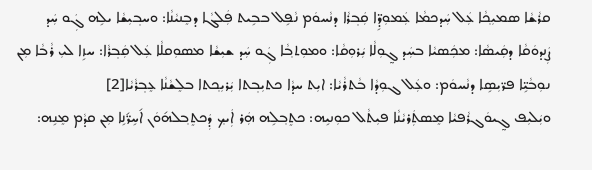ܩܪܵܫܵܐ ܣܡܝܼܟ݂ܵܐ ܥܲܠ ܚܲܕܟܡܵܐ ܥܲܡܘܼܕܹ̈ܐ ܩܲܒ݂ܪܵܐ ܕܢܵܚܘܿܡ ܢܵܦܹܠ ܒܒܹܝܬ ܦܲܠܓܵܐ ܕܒܸܢܝܵܢܵܐ: ܘܚܒ݂ܝܼܫܵܐ ܝܠܹܗ ܓܲܘ ܚܲܕ ܨܲܢܕܘܿܩܵܐ ܕܩܲܝܣܵܐ: ܡܟܲܣܝܵܐ ܒܚܲܕ ܓ̰ܘܼܠܵܐ ܝܲܪܘܼܩܵܐ: ܘܡܘܼܬܒ݂ܵܐ ܓܲܘ ܚܲܕ ܫܝܼܫܵܐ ܡܣܘܼܩܠܵܐ ܥܲܠ ܩܲܒ݂ܪܵܐ: ܚܙܹܐ ܠܝܼ ܪܵܒܵܐ ܡܼܢ ܢܘܼܒܵܝܹ̈ܐ ܦܪ̈ܝܼܣܹܐ ܕܢܵܚܘܿܡ: ܘܥܲܠ ܓܘܼܕܵܐ ܒܵܬܪܵܝܵܐ: ܐܝܼܬ ܚܕܵܐ ܟܬܝܼܒ݂ܬܐ ܝܲܪܝܼܟ݂ܬܐ ܒܠܸܫܵܢܵܐ ܥܸܒ݂ܪܵܝܵܐ[2]
ܘܝܲܠܝܼܦ ܓ̰ܝܘܿܓܪܵܦܝܵܐ ܡܸܣܬܲܪܝܵܢܵܐ ܦܝܼܬܵܠ ܟܘܼܢܝܹܗ: ܟܬܸܒ݂ܠܹܗ ܗܲܪ ܐܲܝܟ݂ ܕܲܟܬܸܒ݂ܠܗ݇ܘܿܢ ܐ݇ܚܹܪ̈݇ܢܹܐ ܡܼܢ ܩܕܵܡ ܡܸܢܹܗ: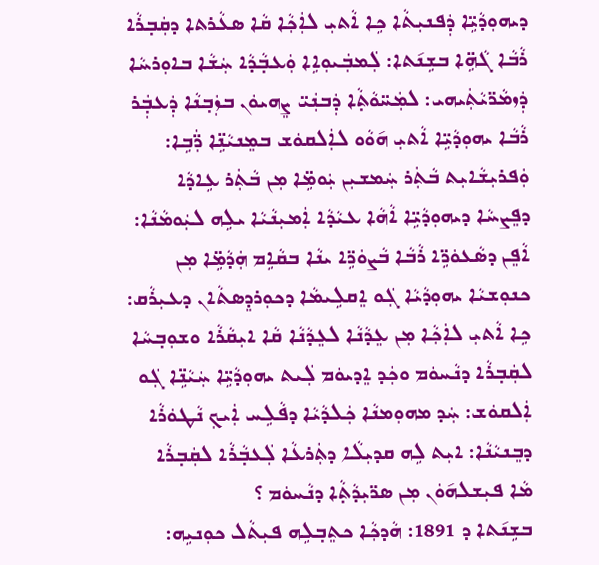ܕܝܗܘܼܕܵܝܹ̈ܐ ܕܲܦܢܝܼܬܵܐ ܟܹܐ ܐܵܬܝܼ ܠܐܲܟ݂ܵܐ ܩܵܐ ܣܥܵܪܬܐ ܕܩܲܒ݂ܪܵܐ ܪܵܒܵܐ ܓܵܗܹ̈ܐ ܒܫܹܢ݇ܬܐ: ܠܲܡܒܲܝܘܼܐܹܐ ܘܲܥܒ݂ܵܕܵܐ ܚܲܫܵܐ ܒܐܘܼܪܚܵܐ ܕܲܙܡܵܪ̈ܝܵܬܲܝܗܝ: ܠܡܲܚ̈ܘܵܬ݂ܵܐ ܕܲܒܢܲܝ̈ ܨܸܗܝܘܿܢ ܒܙܲܒ݂ܢܵܐ ܕܲܥܒ݂ܲܪ ܪܵܒܵܐ ܝܗܘܼܕܵܝܹ̈ܐ ܐܵܬܝܼ ܗ݇ܘܵܘ ܠܐܲܠܩܘܿܫ ܒܡܸܢܝܵܢܹ̈ܐ ܪ̈ܲܒܹܐ: ܘܲܦܪܝܼܫܵܐܝܼܬ ܒܵܬܲܪ ܚܲܡܫܝܼܢ ܝܲܘܡܹ̈ܐ ܡܼܢ ܒܵܬܲܪ ܥܹܐܕܵܐ ܕܦܸܨܚܵܐ ܕܝܗܘܼܕܵܝܹ̈ܐ ܐܵܗܵܐ ܥܝܵܕܵܐ ܐܲܡܝܼܢܵܝܵܐ ܝܠܹܗ ܠܝܲܘܡܵܢܵܐ: ܐܵܦܸܢ ܕܣܵܥܘܿܪܹ̈ܐ ܪܵܒܵܐ ܒܵܨܘܿܪܹ̈ܐ ܝܢܵܐ ܒܩܵܐܹܡ ܗܲܕܵܡܹ̈ܐ ܡܼܢ ܟܢܘܼܫܝܵܐ ܝܗܘܼܕܵܝܵܐ ܓܲܘ ܐܸܩܠܹܝܡܵܐ ܕܟܘܼܪܕܸܣܬܵܐܢ ܕܥܝܼܪܵܩ: ܟܹܐ ܐܵܬܝܼ ܠܐܲܟ݂ܵܐ ܡܼܢ ܥܸܕܵܢܵܐ ܠܥܸܕܵܢܵܐ ܩܵܐ ܐܝܼܩܵܪܵܐ ܘܫܘܼܒ݂ܚܵܐ ܠܩܲܒ݂ܪܵܐ ܕܢܵܚܘܿܡ ܘܟܲܕ ܐܸܕܝܘܿܡ ܠܲܝܬ ܝܗܘܼܕܵܝܹ̈ܐ ܚܲܝܵܢܹ̈ܐ ܓܲܘ ܐܲܠܩܘܿܫ: ܚܲܕ ܡܗܘܼܡܢܵܐ ܟܲܠܕܵܝܵܐ ܕܦܵܠܹܚ ܐܲܝܟ݂ ܢܵܛܘܿܪܵܐ ܕܒܸܢܝܵܢܵܐ: ܐܝܼܬ ܠܹܗ ܩܕܝܼܠܵܐ ܕܬܲܪܥܵܐ ܠܲܥܒ݂ܵܪܵܐ ܠܩܲܒ݂ܪܵܐ
ܡܵܐ ܦܝܼܫܠܗ݇ܘܿܢ ܡܼܢ ܣܪ̈ܝܼܕܵܬ݂ܵܐ ܕܢܵܚܘܿܡ ؟
ܒܫܹܢ݇ܬܐ ܕ 1891: ܗܵܕܟ݂ܵܐ ܟܬܸܒ݂ܠܹܗ ܦܝܼܬܵܠ ܟܘܼܢܝܹܗ: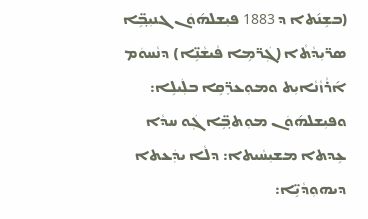(ܒܫܹܢ݇ܬܐ ܕ 1883 ܦܝܼܫܠܗ݇ܘܿܢ ܓܢܝܼܒ݂ܹ̈ܐ ܣܪ̈ܝܼܕܵܬܵܐ (ܓܲܪ̈ܡܹܐ ܦܵܝܫܵܢܹ̈ܐ) ܕܢܵܚܘܿܡ ܐ݇ܪܵܙܵܢܵܐܝܼܬ ܘܡܘܼܥܪܸ̈ܩܹܐ ܒܠܲܝܠܹܐ: ܘܦܝܼܫܠܗ݇ܘܿܢ ܡܘܼܬܒ݂ܹ̈ܐ ܓܲܘ ܚܕܵܐ ܥܹܕܬܐ ܡܫܝܼܚܵܝܬܐ: ܕܠܵܐ ܝܕܲܥܬܐ ܕܝܗܘܼܕܵܝܹ̈ܐ: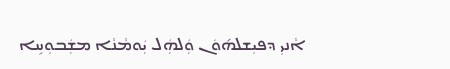ܐܵܢܝܼ ܕܦܝܼܫܠܗ݇ܘܿܢ ܘܲܠܗܲܠ ܝܲܘܡܵܢܵܐ ܡܫܲܒܘܼܚܹܐ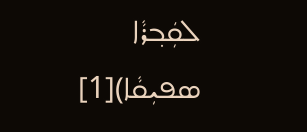ܠܩܲܒ݂ܪܵܐ ܣܦܝܼܩܵܐ)[1]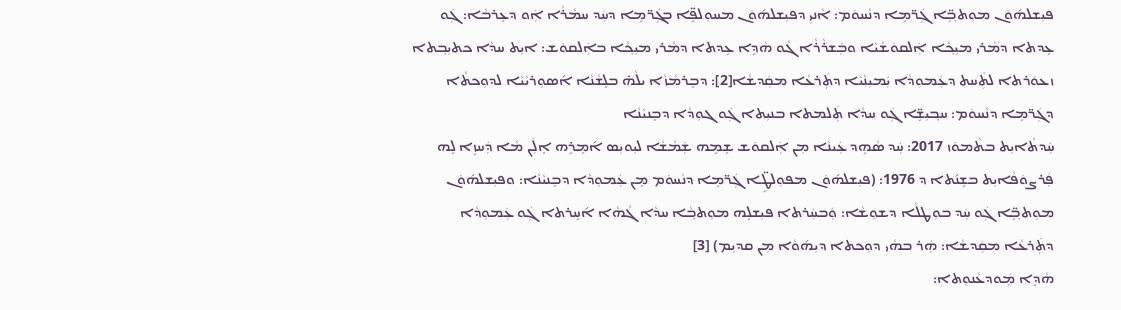ܦܝܼܫܠܗ݇ܘܿܢ ܡܘܼܬܒ݂ܹ̈ܐ ܓܲܪ̈ܡܹܐ ܕܢܵܚܘܿܡ: ܐܵܢܝܼ ܕܦܝܼܫܠܗ݇ܘܿܢ ܡܚܘܼܠܦܹ̈ܐ ܒܓܲܪ̈ܡܹܐ ܕܚܲܕ ܚܡܵܪܵܐ ܐܲܘ ܕܥܸܪܒܵܐ: ܓܲܘ ܥܹܕܬܐ ܕܡܵܪܝ ܡܝܼܟ݂ܵܐ ܐܲܠܩܘܿܫܵܝܵܐ ܘܒܲܫܪܵܪܵܐ ܓܵܘ ܗܵܕܹܐ ܥܹܕܬܐ ܕܡܵܪܝ ܡܝܼܟ݂ܵܐ ܒܐܲܠܩܘܿܫ: ܐܝܼܬ ܚܕܵܐ ܟܬܝܼܒ݂ܬܐ ܙܥܘܿܪܬܐ ܠܬܲܚܬ ܕܥܲܡܘܼܕܵܐ ܝܲܡܝܼܢܵܝܵܐ ܕܬܲܪܥܵܐ ܡܩܲܕܫܵܐ[2]: ܕܒܸܪܡܵܙܵܐ ܝܠܵܗ̇ ܒܠܸܫܵܢܵܐ ܐ݇ܣܘܼܪܝܵܝܵܐ ܠܕܘܼܟܬܵܐ ܕܓܲܪ̈ܡܹܐ ܕܢܵܚܘܿܡ: ܚܒ݂ܝܼܫܹ̈ܐ ܓܲܘ ܚܕܵܐ ܬܲܠܡܬܐ ܒܢܝܼܬܐ ܓܲܘ ܓܘܼܕܵܐ ܕܒܸܢܝܵܢܵܐ
ܚܲܕܬܵܐܝܼܬ ܒܬܵܡܘܿܙ 2017: ܚܲܕ ܣܵܗܹܕ ܥܲܝܢܵܐ ܡܼܢ ܐܲܠܩܘܿܫ ܫܸܡܹܗ ܫܲܡܵܫܵܐ ܠܝܼܘܝܼܣ ܐ݇ܡܸܪܹܗ ܐܸܠܲܢ ܡܵܐ ܕܲܚܙܹܐ ܠܹܗ ܦܲܪܨܘܿܦܵܐܝܼܬ ܒܫܹܢ݇ܬܐ ܕ 1976: (ܦܝܼܫܠܗ݇ܘܿܢ ܡܦܘܼܠܛܹ̈ܐ ܓܲܪ̈ܡܹܐ ܕܢܵܚܘܿܡ ܡܸܢ ܥܲܡܘܼܕܵܐ ܕܒܸܢܝܵܢܵܐ: ܘܦܝܼܫܠܗ݇ܘܿܢ ܡܘܼܬܒ݂ܹ̈ܐ ܓܲܘ ܚܲܕ ܒܘܼܛܠܵܐ ܕܫܘܼܫܵܐ: ܘܲܒܚܲܪܬܐ ܦܝܼܫܠܹܗ ܡܘܼܬܒ݂ܵܐ ܚܕܵܐ ܓܵܗܵܐ ܐ݇ܚܹܪܬܐ ܓܲܘ ܥܲܡܘܼܕܵܐ ܕܬܲܪܥܵܐ ܡܩܲܕܫܵܐ: ܗܲܪ ܒܗܵܝ ܕܘܼܟܬܐ ܕܝܼܗ݇ܘܵܐ ܡܼܢ ܩܕܝܼܡ) [3]
ܗܵܕܹܐ ܡܲܘܕܥܵܢܘܼܬܐ: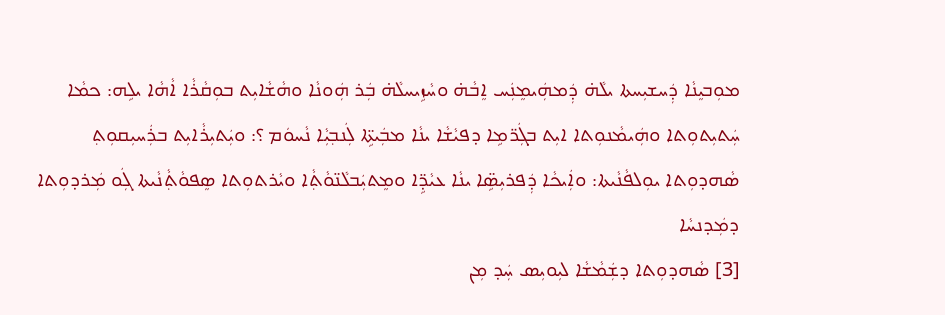ܡܘܼܒܝܸܢܵܐ ܕܲܚܫܝܼܚܬܐ ܝܠܵܗ̇ ܕܲܡܗܲܝܡܸܢܲܚ ܐܸܒܵܗ̇ ܘܚܵܙܹܝܚܠܵܗ̇ ܒܲܪ ܗܲܘܢܵܐ ܘܗܵܫܵܐܝܼܬ ܒܘܼܩܵܪܵܐ ܐܵܗܵܐ ܝܠܹܗ: ܟܡܵܐ ܚܲܬܝܼܬܘܼܬܐ ܘܗܲܝܡܵܢܘܼܬܐ ܐܝܼܬ ܒܓܲܪ̈ܡܹܐ ܕܦܝܵܫܵܐ ܝܢܵܐ ܡܒܲܝܬܹ̈ܐ ܠܲܢܒ݂ܝܼܵܐ ܢܵܚܘܿܡ ؟: ܘܝܲܬܝܼܪܵܐܝܼܬ ܒܪܲܚܝܼܩܘܼܬ݂ ܣܵܗܕܘܼܬܐ ܝܘܼܠܦܵܢܵܝܬܐ: ܘܐܲܝܟܵܐ ܕܲܦܪܝܼܣܹ̈ܐ ܝܢܵܐ ܥܝܵܕܹ̈ܐ ܘܡܸܬܝܲܒܠܵܢ̈ܘܵܬ݂ܵܐ ܘܝܵܪܬܘܼܬܐ ܣܸܦܘܵܬ݂ܵܢܵܝܬܐ ܓܲܘ ܡܲܪܕܘܼܬܐ ܕܡܲܕܢܚܵܐ
[3] ܣܵܗܕܘܼܬܐ ܕܫܲܡܵܫܵܐ ܠܝܼܘܝܼܣ ܚܲܕ ܡܼܢ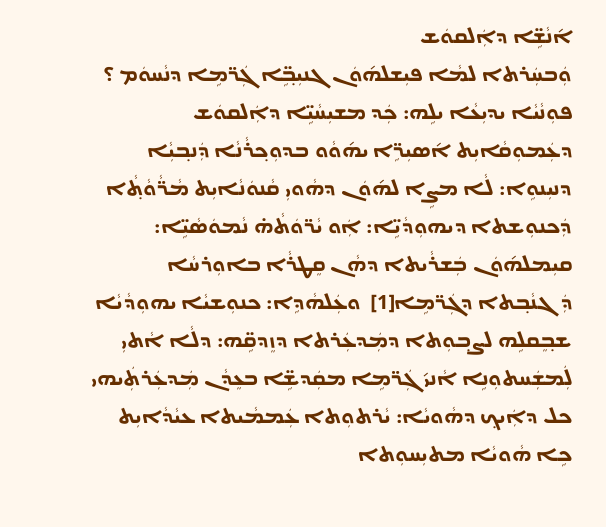ܐ݇ܢܵܫܹ̈ܐ ܕܐܲܠܩܘܿܫ
ܘܲܒܚܲܪܬܐ ܠܡܵܐ ܦܝܼܫܠܗ݇ܘܿܢ ܓܢܝܼܒ݂ܹ̈ܐ ܓܲܪ̈ܡܹܐ ܕܢܵܚܘܿܡ ؟
ܦܘܼܢܵܝܵܐ ܝܕܝܼܥܵܐ ܝܠܹܗ: ܟܲܕ ܡܫܝܼܚܵܝܹ̈ܐ ܕܐܲܠܩܘܿܫ ܕܥܲܡܘܼܩܵܐܝܼܬ ܐ݇ܣܝܼܪܹ̈ܐ ܝܗ݇ܘܵܘ ܒܕܘܼܟ݂ܪܵܢܵܐ ܕܲܢܒ݂ܝܼܵܐ ܕܢܝܼܢܘܹܐ: ܠܵܐ ܡܨܹܐ ܠܗ݇ܘܿܢ ܕܗܵܘܝܼ ܩܵܢܘܿܢܵܐܝܼܬ ܡܵܪ̈ܵܘܵܬ݂ܵܐ ܕܲܟܢܘܼܫܬܐ ܕܝܗܘܼܕܵܝܹ̈ܐ: ܐܲܘ ܝܵܪ̈ܘܿܬܵܗ̇ ܢܵܡܘܿܣܵܝܹ̈ܐ: ܩܝܼܡܠܗ݇ܘܿܢ ܒܲܫܪܵܝܬܐ ܕܗܵܢ ܩܸܛܪܵܐ ܒܐܘܼܪܚܵܐ ܕܲܓܢܵܒ݂ܬܐ ܕܓܲܪ̈ܡܹܐ[1]  ܘܥܲܠܗܵܕܹܐ: ܟܢܘܼܫܝܵܐ ܝܗܘܼܕܵܝܵܐ ܫܒ݂ܸܩܠܹܗ ܠܨܒ݂ܘܼܬܐ ܕܡܲܕܥܲܪܬܐ ܕܙܸܕܩܹ̈ܗ: ܕܠܵܐ ܐܵܬܝܼ ܠܲܡܫܲܚܬܘܼܢܹܐ ܐܵܢܝ݇ ܓܲܪ̈ܡܹܐ ܡܩܲܕܫܹ̈ܐ ܒܥܸܕܵܢ ܡܲܕܥܲܪܬܲܝܗܝ ܟܠ ܕܐܲܝܟ݂ ܕܗܵܘܝܵܐ: ܝܵܪܬܘܼܬܐ ܥܲܡܡܵܝܬܐ ܥܝܵܕܵܐܝܼܬ ܟܹܐ ܗܵܘܝܵܐ ܡܬܝܼܚܘܼܬܐ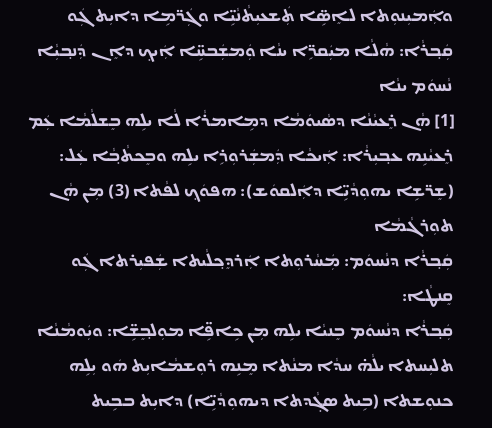ܘܐܲܡܝܼܢܘܼܬܐ ܠܐܸܣܹ̈ܐ ܬܲܫܥܝܼܬܵܢܵܝܹ̈ܐ ܘܓܲܪ̈ܡܹܐ ܕܐܝܼܬ ܓܲܘ ܩܲܒ݂ܪܵܐ: ܗܵܠܵܐ ܡܝܲܩܪܹ̈ܐ ܝܢܵܐ ܘܲܡܫܲܒܚܹ̈ܐ ܐܲܝܟ݂ ܕܐܸܢ ܕܲܢܒ݂ܝܼܵܐ ܢܵܚܘܿܡ ܝܢܵܐ
[1] ܗܵܢ ܪܸܥܝܵܢܵܐ ܕܣܵܝܘܿܡܵܐ ܕܡܹܐܡܪܵܐ ܠܵܐ ܝܠܹܗ ܒܸܫܠܵܡܵܐ ܥܲܡ ܪܸܥܝܵܢܹܗ ܥܒ݂ܝܼܪܵܐ: ܐܲܝܟܵܐ ܕܲܡܫܲܪܘܼܪܹܐ ܝܠܹܗ ܘܒܸܟܬܵܒ݂ܵܐ ܥܲܠ: (ܫܸܪ̈ܫܹܐ ܝܗܘܼܕܵܝܹ̈ܐ ܕܐܲܠܩܘܿܫ): ܗܦܘܿܟ݂ ܠܦܵܬܐ (3) ܡܼܢ ܗܵܢ ܬܘܼܪܓܵܡܵܐ
ܩܲܒ݂ܪܵܐ ܕܢܵܚܘܿܡ: ܡܲܚܵܪܘܼܬܐ ܐܲܪܕܸܟ݂ܠܵܝܬܐ ܫܲܦܝܼܪܬܐ ܓܲܘ ܩܸܢܛܵܐ:
ܩܲܒ݂ܪܵܐ ܕܢܵܚܘܿܡ ܒܸܢܝܵܐ ܝܠܹܗ ܡܼܢ ܟܹܐܦܹ̈ܐ ܡܘܼܠܒ݂ܸܫܹ̈ܐ: ܘܝܲܘܡܵܢܵܐ ܬܠܝܼܚܬܐ ܝܠܵܗ̇ ܚܕܵܐ ܡܢܵܬܐ ܡܸܢܹܗ ܪܘܼܫܡܵܐܝܼܬ ܗܿܘ ܝܼܠܹܗ ܟܢܘܼܫܬܐ (ܒܹܝܬ ܣܓ݂ܵܕܬܐ ܕܝܗܘܼܕܵܝܹ̈ܐ) ܕܐܝܼܬ ܒܒܹܝܬ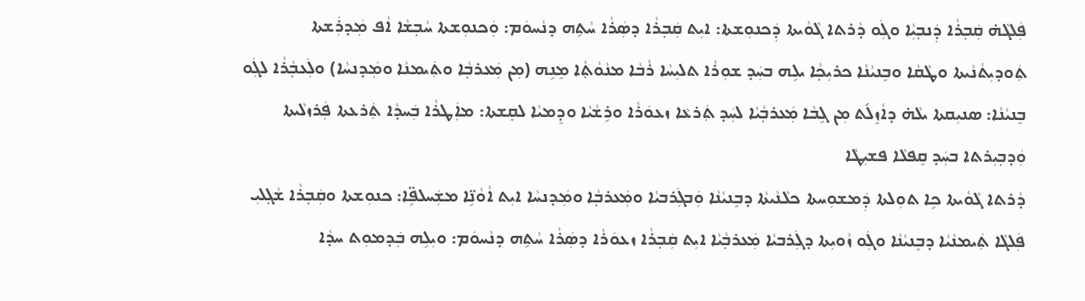ܦܲܠܓܵܗ̇ ܩܲܒ݂ܪܵܐ ܕܲܢܒ݂ܝܼܵܐ ܘܓܲܘ ܕܵܪܬܐ ܓܵܘܵܝܬܐ ܕܲܟܢܘܼܫܬܐ: ܐܝܼܬ ܩܲܒ݂ܪܵܐ ܕܣܲܪܵܐ ܚܵܬܹܗ ܕܢܵܚܘܿܡ: ܘܲܟܢܘܼܫܬܐ ܚܵܒ݂ܫܵܐ ܐܵܦ ܡܲܕܪܲܫܬܐ ܬܲܘܕܝܼܬܵܢܵܝܬܐ ܘܛܵܩܵܐ ܘܒܸܢܝܵܢܵܐ ܟܪܝܼܟ݂ܵܐ ܝܠܹܗ ܒܚܲܕ ܫܘܼܪܵܐ ܬܠܝܼܚܵܐ ܪܵܒܵܐ ܡܢܵܘܵܬ݂ܵܐ ܡܸܢܹܗ (ܡܼܢ ܡܲܥܪܒ݂ܵܐ ܘܬܲܝܡܢܵܐ ܘܡܲܕܢܚܵܐ) ܘܠܲܥܒ݂ܵܪܵܐ ܠܓܲܘ ܒܸܢܝܵܢܵܐ: ܣܢܝܼܩܬܐ ܝܠܵܗ̇ ܕܐܵܙܸܠ݇ܬ ܡܼܢ ܓܹܒܵܐ ܡܲܥܪܒ݂ܵܝܵܐ ܠܚܲܕ ܬܲܪܥܵܐ ܙܥܘܿܪܵܐ ܘܪܹܫܵܝܵܐ ܘܕܸܡܝܵܐ ܠܩܸܫܬܐ: ܡܐܲܛܪܵܐ ܒܲܚܕܵܐ ܬܲܪܥܬܐ ܦܲܪܙܠܵܝܬܐ ܘܲܕܒ݂ܝܼܪܬܐ ܒܚܲܕ ܩܸܦܠܵܐ ܦܫܝܼܛܵܐ
ܕܵܪܬܐ ܓܵܘܵܝܬܐ ܟܹܐ ܬܘܼܠܬܐ ܕܲܡܫܘܼܚܬܐ ܟܠܵܢܵܝܬܵܐ ܕܒܸܢܝܵܢܵܐ ܘܲܒܓܲܪܒܝܵܐ ܘܡܲܥܪܒ݂ܵܐ ܘܡܲܕܢܚܵܐ ܐܝܼܬ ܐܵܘܵܢܹ̈ܐ ܡܫܲܚܠܦܹ̈ܐ: ܟܢܘܼܫܬܐ ܘܩܲܒ݂ܪܵܐ ܫܵܓ݂ܠܝܼ ܦܲܠܓܵܐ ܬܲܝܡܢܵܝܵܐ ܕܒܸܢܝܵܢܵܐ ܘܓܲܘ ܙܵܘܝܼܬܐ ܕܓܲܪܒܝܵܐ ܡܲܥܪܒ݂ܵܝܵܐ ܐܝܼܬ ܩܲܒ݂ܪܵܐ ܙܥܘܿܪܵܐ ܕܣܲܪܵܐ ܚܵܬܹܗ ܕܢܵܚܘܿܡ: ܘܝܼܠܹܗ ܒܲܕܡܘܼܬ ܚܕܵܐ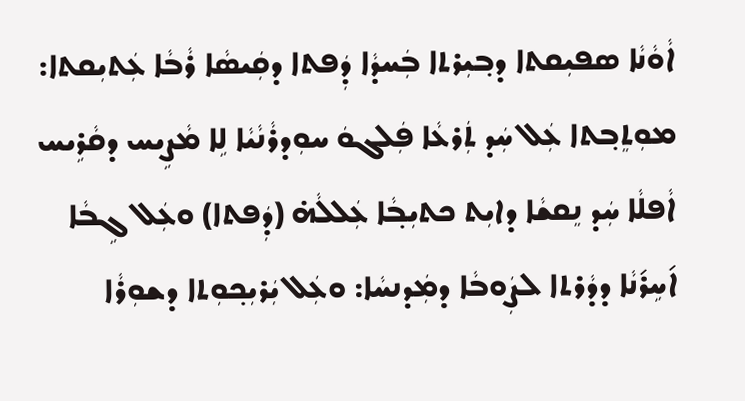ܐܵܘܵܢܵܐ ܣܦܝܼܩܬܐ ܕܒ݂ܝܼܪܬܐ ܒܲܚܕܵܐ ܕܲܦܬܐ ܕܩܲܝܣܵܐ ܪܵܒܵܐ ܥܲܬܝܼܩܬܐ: ܡܘܼܬܸܒ݂ܬܐ ܥܲܠ ܚܲܕ ܬܲܪܥܵܐ ܦܲܠܓܘܿ ܚܘܼܕܪܵܢܵܝܵܐ ܠܹܐ ܡܵܨܹܝܚ ܕܩܵܪܹܝܚ ܐܵܦܠܵܐ ܚܲܕ ܢܸܩܫܵܐ ܕܐܝܼܬ ܟܬܝܼܒ݂ܵܐ ܥܲܠܠܵܗ̇ (ܕܲܦܬܐ) ܘܥܲܠ ܓܹܒܵܐ ܐ݇ܚܹܪ݇ܢܵܐ ܕܕܵܪܬܐ ܠܨܲܘܒܵܐ ܕܡܲܕܢܚܵܐ: ܘܥܲܠ ܝܲܪܝܼܟ݂ܘܼܬܐ ܕܫܘܼܪܵܐ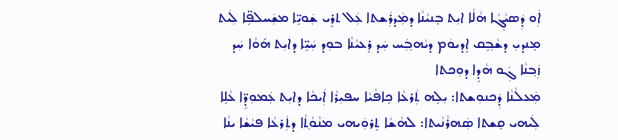ܐܲܘ ܕܲܣܝܵܓ݂ܵܐ ܗܵܠܵܐ ܐܝܼܬ ܒܸܢܝܵܢܵܐ ܕܡܲܕܪܲܫܬܐ ܥܲܠ ܬܪܹܝ ܫܲܘܝܹ̈ܐ ܡܫܲܚܠܦܹ̈ܐ ܠܲܝܬ ܡܸܢܕܝܼ ܕܫܵܒ݂ܹܩ ܐܸܕܝܘܿܡ ܕܝܵܗܒ݂ܲܚ ܚܲܕ ܪܸܥܝܵܢܵܐ ܒܘܼܕ ܚܲܝܹ̈ܐ ܕܐܝܼܬ ܗ݇ܘܵܐ ܚܲܕ ܙܲܒ݂ܢܵܐ ܓܲܘ ܗܵܕܹܐ ܕܘܼܟܬܐ
ܡܲܥܠܵܢܵܐ ܕܲܟܢܘܼܫܬܐ: ܝܼܠܹܗ ܬܲܪܥܵܐ ܟܹܐܦܵܝܵܐ ܚܦܝܼܪܵܐ ܐܲܝܟܵܐ ܕܐܝܼܬ ܥܲܡܘܼܕܹ̈ܐ ܥܵܠܹܐ ܠܲܝܗܝ ܩܸܫܬܐ ܣܲܗܪܵܢܵܝܬܐ: ܠܗܵܫܵܐ ܬܸܪܘܲܝܗܝ ܡܢܵܘܵܬ݂ܵܐ ܕܬܲܪܥܵܐ ܦܝܵܫܵܐ ܝܢܵܐ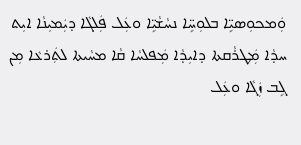ܘܲܡܟܘܼܣܝܹ̈ܐ ܒܠܘܼܚܹ̈ܐ ܢܚܵܫܵܝܹ̈ܐ ܘܥܲܠ ܦܲܠܓܵܐ ܕܝܲܡܝܼܢܵܐ ܐܝܼܬ ܚܕܵܐ ܡܲܛܪܵܩܬܐ ܕܐܝܼܕܵܐ ܡܲܦܠܚܵܐ ܩܵܐ ܡܚܵܝܬܐ ܠܬܲܪܥܵܐ ܡܼܢ ܓܹܒ ܙܲܓܵܐ ܘܥܲܠ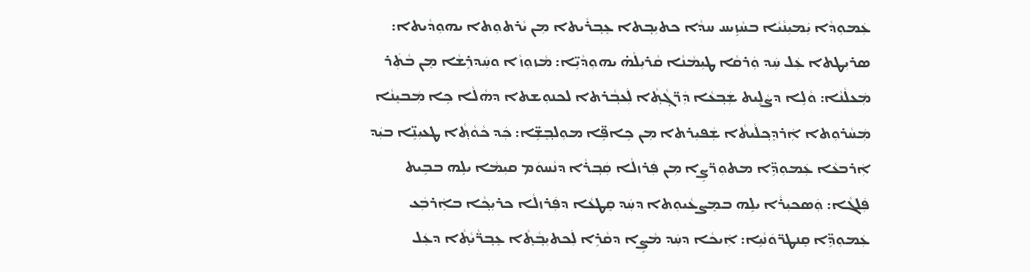ܥܲܡܘܼܕܵܐ ܝܲܡܝܼܢܵܝܵܐ ܒܚܵܙܹܝܚ ܚܕܵܐ ܟܬܝܼܒ݂ܬܐ ܥܸܒ݂ܪܵܝܬܐ ܡܼܢ ܝܵܪܬܘܼܬܐ ܝܗܘܼܕܵܝܬܐ: ܣܪܝܼܛܬܐ ܥܲܠ ܚܲܕ ܘܲܪܩܵܐ ܛܝܼܡܵܢܵܐ ܩܵܪܝܼܠܵܗ̇ ܝܗܘܼܕܵܝܹ̈ܐ: ܡܵܙܘܼܙܵܐ ܘܚܲܕܪܹܫܵܐ ܡܸܢ ܒܵܬܲܪ ܡܲܥܠܵܢܵܐ: ܘܵܠܹܐ ܕܨܵܠܹܝܬ ܫܲܒ݂ܥܵܐ ܕܲܪ̈ܓ݂ܵܬ݂ܵܐ ܠܲܥܒ݂ܵܪܬܐ ܠܟܢܘܼܫܬܐ ܕܗܵܠܵܐ ܟܹܐ ܡܲܒܝܸܢܵܐ ܡܲܚܵܪܘܼܬܐ ܐܲܪܕܸܟ݂ܠܵܝܬܵܐ ܫܲܦܝܼܪܬܐ ܡܼܢ ܟܹܐܦܹ̈ܐ ܡܘܼܠܒ݂ܸܫܹ̈ܐ: ܟܲܕ ܟܵܘܵܬ݂ܵܐ ܛܥܝܼܢܹ̈ܐ ܒܝܲܕ ܐܲܪܒܥܵܐ ܥܲܡܘܼܕܹ̈ܐ ܡܬܘܼܪ̈ܨܹܐ ܡܼܢ ܦܲܪܙܠܵܐ ܩܲܒ݂ܪܵܐ ܕܢܵܚܘܿܡ ܩܝܼܡܵܐ ܝܠܹܗ ܒܒܹܝܬ ܦܲܠܓܵܐ: ܘܲܣܟܝܼܪܵܐ ܝܠܹܗ ܒܡܸܨܥܵܝܘܼܬܐ ܕܚܲܕ ܩܸܛܥܵܐ ܕܦܲܪܙܠܵܐ ܟܪܝܼܟ݂ܵܐ ܒܐܲܪܒܲܥ ܥܲܡܘܼܕܹ̈ܐ ܩܸܢܛܪ̈ܘܿܢܵܝܹܐ: ܐܲܝܟܵܐ ܕܚܲܕ ܡܵܨܹܐ ܕܩܵܪܹܐ ܠܲܟܬܝܼܒ݂ܵܬ݂ܵܐ ܥܸܒ݂ܪ̈ܵܝܵܬ݂ܵܐ ܕܥܲܠ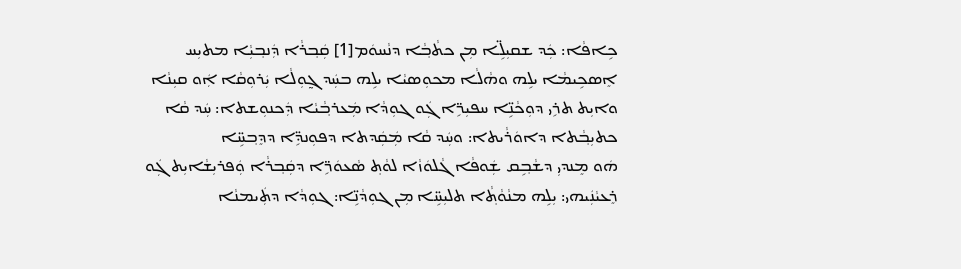ܟܹܐܦܵܐ: ܟܲܕ ܫܩܝܼܠܹ̈ܐ ܡܼܢ ܟܬܵܒ݂ܵܐ ܕܢܵܚܘܿܡ[1] ܩܲܒ݂ܪܵܐ ܕܲܢܒ݂ܝܼܵܐ ܡܬܝܼܚ ܐܸܣܟܹܝܡܵܐ ܝܠܹܗ ܘܗܵܠܵܐ ܡܟܘܼܣܝܵܐ ܝܠܹܗ ܒܚܲܕ ܓ̰ܘܼܠܵܐ ܝܲܪܘܼܩܵܐ ܐܲܘ ܩܝܼܢܵܐ ܘܐܝܼܬ ܬܪܹܝ ܕܘܼܟܵܢܹ̈ܐ ܚܦܝܼܪܹ̈ܐ ܓܲܘ ܓܘܼܕܵܐ ܡܲܥܪܒ݂ܵܝܵܐ ܕܲܟܢܘܼܫܬܐ: ܚܲܕ ܩܵܐ ܟܬܝܼܒ݂ܵܬܐ ܕܐܘܿܪܵܝܬܐ: ܘܚܲܕ ܩܵܐ ܡܲܩܲܕܬܐ ܕܦܘܼܢܕܹ̈ܐ ܕܕܸܒ݂ܚܹ̈ܐ
ܗܿܘ ܡܸܢܕܝܼ ܕܫܵܒ݂ܹܩ ܫܲܘܦܵܐ ܓܵܠܘܿܙܵܐ ܠܘܵܬ݂ ܣܵܥܘܿܪܹ̈ܐ ܕܩܲܒ݂ܪܵܐ ܘܲܦܪܝܼܫܵܐܝܼܬ ܓܲܘ ܪܸܥܝܵܢܲܝܗܝ: ܝܼܠܹܗ ܡܢܵܘܵܬ݂ܵܐ ܬܠܝܼܚܹ̈ܐ ܡܼܢ ܓܘܼܕܵܢܹ̈ܐ: ܓܘܼܕܵܐ ܕܬܲܝܡܢܵܐ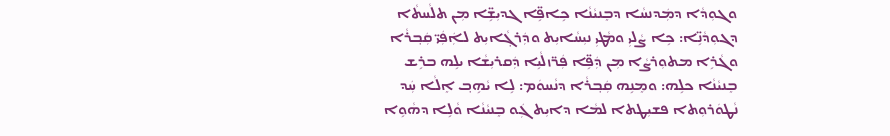ܘܓܘܼܕܵܐ ܕܡܲܕܢܚܵܐ ܕܒܸܢܝܵܢܵܐ ܟܹܐܦܹ̈ܐ ܓܕܝܼܫܹ̈ܐ ܡܼܢ ܬܠܵܚܬܵܐ ܕܓܘܼܕܵܢܹ̈ܐ: ܟܹܐ ܨܵܠܝܼ ܘܡܵܛܝܼ ܢܝܼܚܵܐܝܼܬ ܘܕܲܪܓ݂ܵܐܝܼܬ ܠܐܲܦܲܝ̈ ܩܲܒ݂ܪܵܐ ܘܓܵܪܹܐ ܡܬܘܼܪܨܵܐ ܡܼܢ ܕܲܦܹ̈ܐ ܦܲܪ̈ܙܠܵܝܹܐ ܕܲܩܪܝܼܫܵܐ ܝܠܹܗ ܒܪܹܫ ܒܸܢܝܵܢܵܐ ܟܠܹܗ: ܘܡܸܢܹܗ ܩܲܒ݂ܪܵܐ ܕܢܵܚܘܿܡ: ܠܹܐ ܝܵܗܹܒ݂ ܐܸܠܵܐ ܚܲܕ ܢܵܛܘܿܪܘܼܬܐ ܦܫܝܼܛܬܐ ܠܡܵܐ ܕܐܝܼܬ ܓܲܘ ܒܸܢܝܵܢܵܐ ܘܵܠܹܐ ܕܗܵܘܹܐ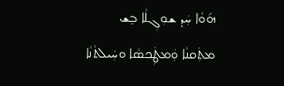ܗ݇ܘܵܐ ܚܲܕ ܫܘܼܓ݂ܠܵܐ ܒܸܫ ܡܬܲܩܢܵܐ ܘܲܡܛܲܟܣܵܐ ܘܚܲܝܠܬܵܢܵܐ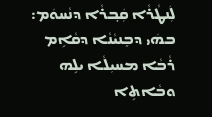ܠܲܢܛܵܪܵܐ ܩܲܒ݂ܪܵܐ ܕܢܵܚܘܿܡ: ܒܗܿܝ ܕܒܸܢܝܵܢܵܐ ܕܩܵܐܹܡ ܪܵܒܵܐ ܡܚܝܼܠܵܐ ܝܠܹܗ ܘܒܵܐܬܹܐ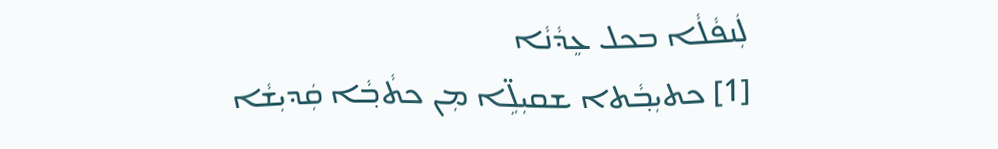ܠܲܢܦܵܠܵܐ ܒܟܠ ܥܸܕܵܢܵܐ
[1] ܟܬܝܼܒ݂ܵܬܐ ܫܩܝܼܠܹ̈ܐ ܡܼܢ ܟܬܵܒ݂ܵܐ ܩܲܕܝܼܫܵܐ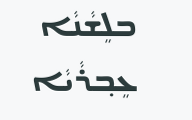ܒܠܸܫܵܢܵܐ ܥܸܒ݂ܪܵܝܵܐ